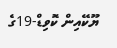ޔޫކޭއިން ކޮވިޑް-19ގެ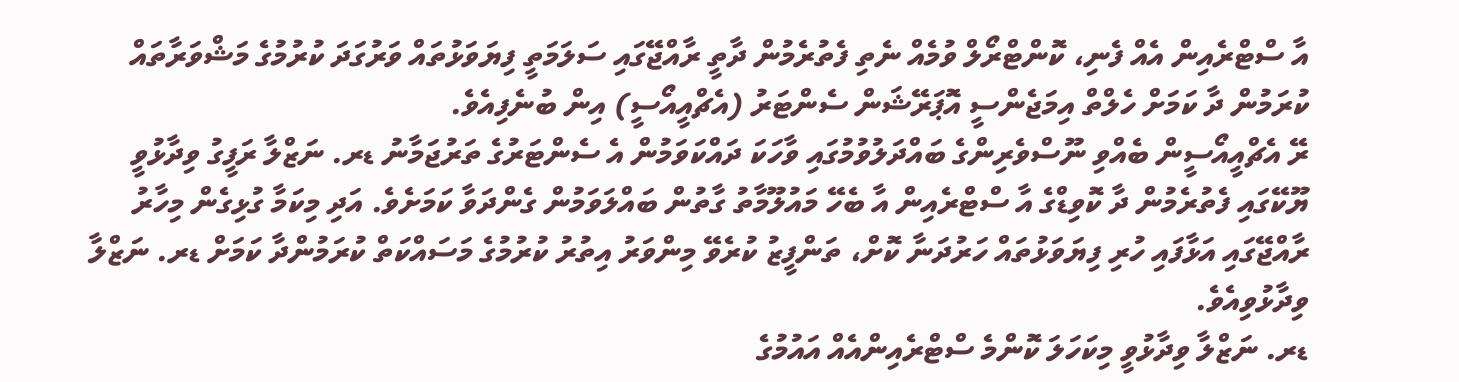އާ ސްޓްރެއިން އެއް ފެނި، ކޮންޓްރޯލް ވުމެއް ނެތި ފެތުރެމުން ދާތީ ރާއްޖޭގައި ސަލަމަތީ ފިޔަވަޅުތައް ވަރުގަދަ ކުރުމުގެ މަޝްވަރާތައް ކުރަމުން ދާ ކަމަށް ހެލްތް އިމަޖެންސީ އޮޕަރޭޝަން ސެންޓަރު (އެޗްއީއޯސީ) އިން ބުނެފިއެވެ.
ރޭ އެޗްއީއޯސީން ބެއްވި ނޫސްވެރިންގެ ބައްދަލުވުމުގައި ވާހަކަ ދައްކަވަމުން އެ ސެންޓަރުގެ ތަރުޖަމާނު ޑރ. ނަޒްލާ ރަފީގު ވިދާޅުވީ ޔޫކޭގައި ފެތުރެމުން ދާ ކޮވިޑްގެ އާ ސްޓްރެއިން އާ ބެހޭ މައުލޫމާތު ގާތުން ބައްލަވަމުން ގެންދަވާ ކަމަށެވެ. އަދި މިކަމާ ގުޅިގެން މިހާރު ރާއްޖޭގައި އަޅާފައި ހުރި ފިޔަވަޅުތައް ހަރުދަނާ ކޮށް، ތަންފީޒު ކުރެވޭ މިންވަރު އިތުރު ކުރުމުގެ މަސައްކަތް ކުރަމުންދާ ކަމަށް ޑރ. ނަޒްލާ ވިދާޅުވިއެވެ.
ޑރ. ނަޒްލާ ވިދާޅުވީ މިކަހަލަ ކޮންމެ ސްޓްރެއިންއެއް އައުމުގެ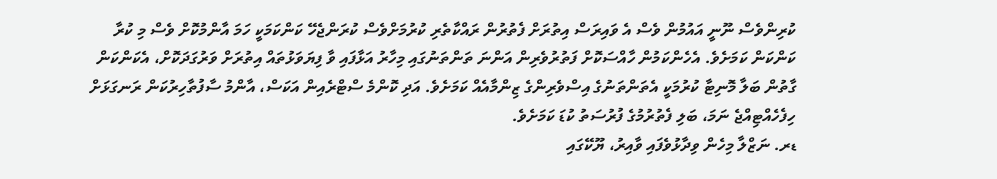ކުރިންވެސް ނޫނީ އައުމުން ވެސް އެ ވައިރަސް އިތުރަށް ފެތުރުން ރައްކާތެރި ކުރުމަށްވެސް ކުރަންޖެހޭ ކަންކަމަކީ ހަމަ އާންމުކޮށް ވެސް މި ކުރާ ކަންކަން ކަމަށެވެ. އެހެންކަމުން ހާއްސަކޮށް ފަތުރުވެރިން އަންނަ ތަންތަނުގައި މިހާރު އަޅާފައި ވާ ފިޔަވަޅުތައް އިތުރަށް ވަރުގަދަކޮށް، އެކަންކަން ގާތުން ބަލާ މޮނިޓާ ކުރުމަކީ އެތަންތަނުގެ އިސްވެރިންގެ ޒިންމާއެއް ކަމަށެވެ. އަދި ކޮންމެ ސްޓްރެއިން އަކަސް، އާންމު ސާފުތާހިރުކަން ރަނގަޅަށް ހިފެހެއްޓިއްޖެ ނަމަ، ބަލި ފެތުރުމުގެ ފުރުސަތު ކުޑަ ކަމަށެވެ.
ޑރ. ނަޒްލާ މިހެން ވިދާޅުވެފައި ވާއިރު، ޔޫކޭގައި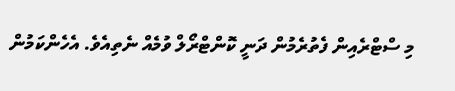މި ސްޓްރެއިން ފެތުރެމުން ދަނީ ކޮންޓްރޯލް ވުމެއް ނެތިއެވެ. އެހެންކަމުން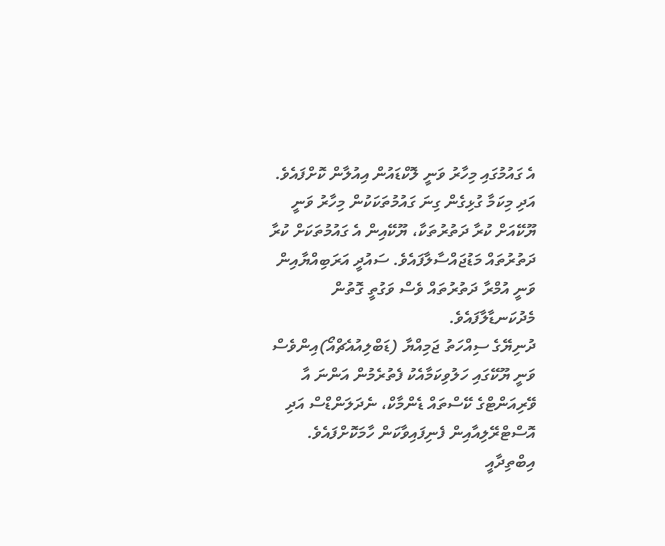އެ ގައުމުގައި މިހާރު ވަނީ ލޮކްޑައުން އިއުލާން ކޮށްފައެވެ. އަދި މިކަމާ ގުޅިގެން ގިނަ ގައުމުތަކަކުން މިހާރު ވަނީ ޔޫކޭއަށް ކުރާ ދަތުރުތަކާ، ޔޫކޭއިން އެ ގައުމުތަކަށް ކުރާ ދަތުރުތައް މަޑުޖައްސާލާފައެވެ. ސައުދީ އަރަބިއްޔާއިން ވަނީ އުމްރާ ދަތުރުތައް ވެސް ވަގުތީ ގޮތުން މެދުކަނޑާލާފައެވެ.
ދުނިޔޭގެ ސިއްހަތު ޖަމިއްޔާ (ޑަބްލިއުއެޗްއޯ)އިންވެސް ވަނީ ޔޫކޭގައި ހަލުވިކަމާއެކު ފެތުރެމުން އަންނަ އާ ވޭރިއަންޓްގެ ކޭސްތައް ޑެންމާކް، ނެދަލަންޑްސް އަދި އޮސްޓްރޭލިއާއިން ފެނިފައިވާކަން ހާމަކޮށްފައެވެ. އިބްތިދާއީ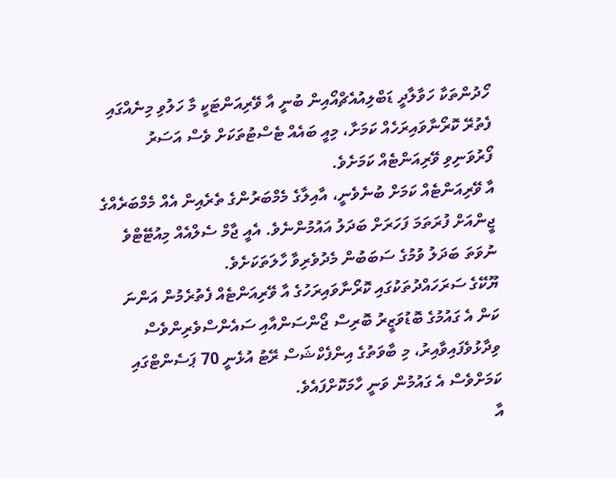ހޯދުންތަކާ ހަވާލާދީ ޑަބްލިއުއެޗްއޯއިން ބުނީ އާ ވޭރިއަންޓަކީ މާ ހަލުވި މިނެއްގައި ފެތުރޭ ކޮރޯނާވައިރަހެއް ކަމަށާ، މިއީ ބައެއް ޓެސްޓުތަކަށް ވެސް އަސަރު ފޯރުވަނިވި ވޭރިއަންޓެއް ކަމަށެވެ.
އާ ވޭރިއަންޓެއް ކަމަށް ބުނެވެނީ، އާއިލާގެ މެމްބަރުންގެ ތެރެއިން އެއް މެމްބަރެއްގެ ޖީންއަށް ފުރަތަމަ ފަހަރަށް ބަދަލު އައުމުންނެވެ. އެއީ ޖާމް ސެލްއެއް މިއުޓޭޓްވެ ނުވަތަ ބަދަލު ވުމުގެ ސަބަބުން މެދުވެރިވާ ހާލަތަކަށެވެ.
ޔޫކޭގެ ސަރަހައްދުތަކުގައި ކޮރޯނާވައިރަހުގެ އާ ވޭރިއަންޓެއް ފެތުރެމުން އަންނަ ކަން އެ ގައުމުގެ ބޮޑުވަޒީރު ބޮރިސް ޖޯންސަންއާއި ސައެންސްވެރިންވެސް ވިދާޅުވެފައިވާއިރު، މި ބާވަތުގެ އިންފެކްޝަސް ރޭޓު އުޅެނީ 70 ޕަސެންޓްގައި ކަމަށްވެސް އެ ގައުމުން ވަނީ ހާމަކޮށްފައެވެ.
އާ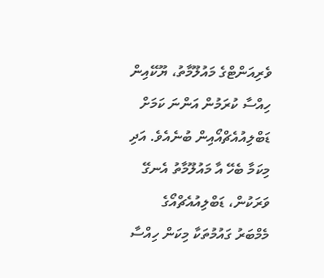ވެރިއަންޓްގެ މައުލޫމާތު، ޔޫކޭއިން ހިއްސާ ކުރަމުން އަންނަ ކަމަށް ޑަބްލިއުއެޗްއޯއިން ބުނެއެވެ. އަދި މިކަމާ ބެހޭ އާ މައުލޫމާތު އެނގޭ ވަރަކުން، ޑަބްލިއުއެޗްއޯގެ މެމްބަރު ގައުމުތަކާ މިކަން ހިއްސާ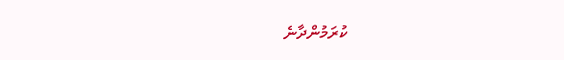ކުރަމުންދާނެ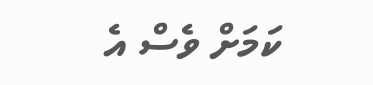ކަމަށް ވެސް އެ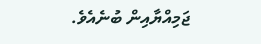ޖަމިއްޔާއިން ބުނެއެވެ.